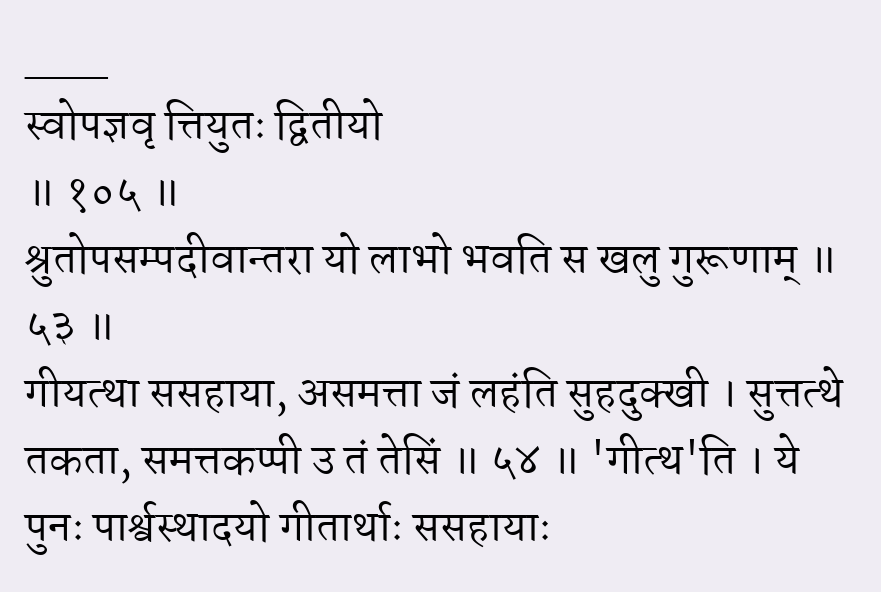___
स्वोपज्ञवृ त्तियुतः द्वितीयो
॥ १०५ ॥
श्रुतोपसम्पदीवान्तरा यो लाभो भवति स खलु गुरूणाम् ॥ ५३ ॥
गीयत्था ससहाया, असमत्ता जं लहंति सुहदुक्खी । सुत्तत्थे तकता, समत्तकप्पी उ तं तेसिं ॥ ५४ ॥ 'गीत्थ'ति । ये पुनः पार्श्वस्थादयो गीतार्थाः ससहायाः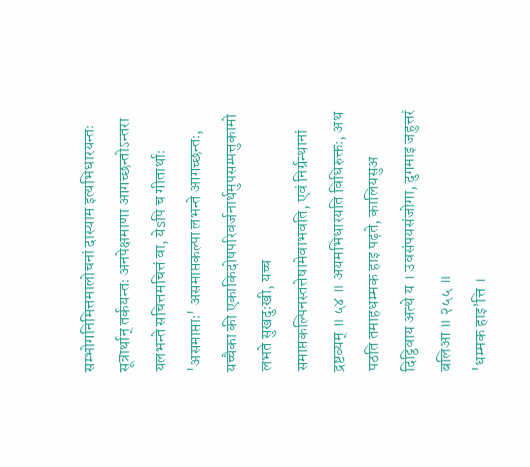सम्भोगनिमित्तमालोचनां दास्याम इत्यभिधारयन्तः सूत्रार्थान् तर्कयन्तः अनपेक्षमाणा आगच्छन्तोऽन्तरा यलभन्ते सचित्तमचित्तं वा, येsपि च गीतार्थाः 'असमाप्ताः' असमाप्तकल्पा लभन्ते आगच्छन्तः, यच्चैका की एकाकिदोषपरिवर्जनार्थमुपसम्पत्तुकामो लभते सुखदुःखी, यच्च समाप्तकल्पिनस्तत्तेषामेवाभवति, एवं निर्ग्रन्थानां द्रष्टव्यम् ॥ ५४ ॥ अयमभिधारयति विधिरुक्तः, अथ पठति तमाहधम्मक हाइ पढ़ते, कालियसुअ दिट्ठिवाय अत्थे य । उवसंपयसंजोगा, दुगमाइ जहुत्तरं बलिआ ॥ २५५ ॥
'धम्मक हाइ’त्ति ।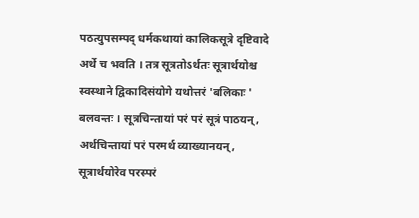पठत्युपसम्पद् धर्मकथायां कालिकसूत्रे दृष्टिवादे अर्थे च भवति । तत्र सूत्रतोऽर्थतः सूत्रार्थयोश्च स्वस्थाने द्विकादिसंयोगे यथोत्तरं 'बलिकाः ' बलवन्तः । सूत्रचिन्तायां परं परं सूत्रं पाठयन्, अर्थचिन्तायां परं परमर्थ व्याख्यानयन्, सूत्रार्थयोरेव परस्परं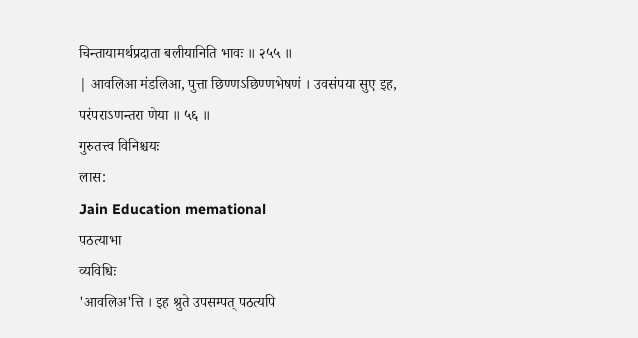चिन्तायामर्थप्रदाता बलीयानिति भावः ॥ २५५ ॥
| आवलिआ मंडलिआ, पुत्ता छिण्णऽछिण्णभेषणं । उवसंपया सुए इह, परंपराऽणन्तरा णेया ॥ ५६ ॥
गुरुतत्त्व विनिश्चयः
लास:
Jain Education memational
पठत्याभा
व्यविधिः
'आवलिअ'त्ति । इह श्रुते उपसम्पत् पठत्यपि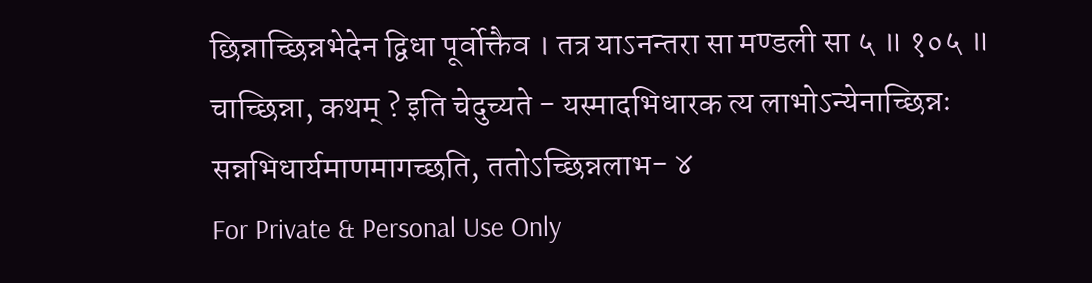छिन्नाच्छिन्नभेदेन द्विधा पूर्वोक्तैव । तत्र याऽनन्तरा सा मण्डली सा ५ ॥ १०५ ॥ चाच्छिन्ना, कथम् ? इति चेदुच्यते - यस्मादभिधारक त्य लाभोऽन्येनाच्छिन्नः सन्नभिधार्यमाणमागच्छति, ततोऽच्छिन्नलाभ- ४
For Private & Personal Use Only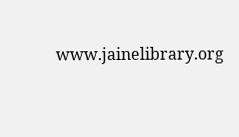www.jainelibrary.org